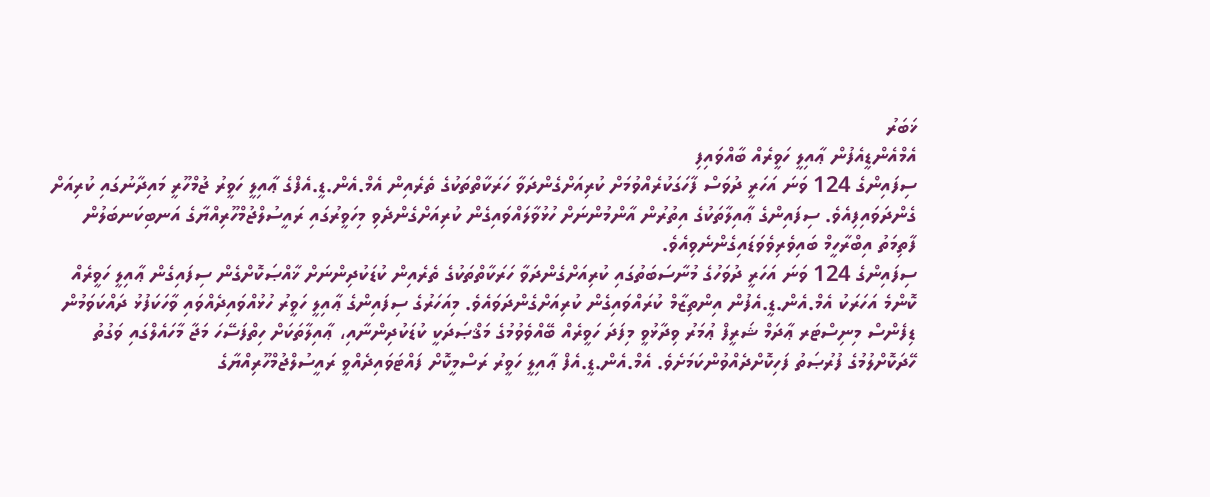ޚަބަރު
އެމްއެންޑީއެފުން ޢާއިލީ ހަވީރެއް ބާއްވައިފި
ސިފައިންގެ 124 ވަނަ އަހަރީ ދުވަސް ފާހަގަކުރެއްވުމަށް ކުރިއަށްގެންދަވާ ހަރަކާތްތަކުގެ ތެރެއިން އެމް.އެން.ޑީ.އެފްގެ ޢާއިލީ ހަވީރު ޖުމްހޫރީ މައިދާނުގައި ކުރިއަށް ގެންދަވައިފިއެވެ. ސިފައިންގެ ޢާއިލާތަކުގެ އިތުރުން އާންމުންނަށް ހުޅުވާލައްވައިގެން ކުރިއަށްގެންދެވި މިހަވީރުގައި ރައީސުލްޖުމްހޫރިއްޔާގެ އަނބިކަނބަލުން ފާތިމަތު އިބްރާހީމް ބައިވެރިވެވަޑައިގެންނެވިއެވެ.
ސިފައިންގެ 124 ވަނަ އަހަރީ ދުވަހުގެ މުނާސަބަތުގައި ކުރިއަށްގެންދަވާ ހަރަކާތްތަކުގެ ތެރެއިން ކުޑަކުދިންނަށް ޚާއްޞަކޮށްގެން ސިފައިގެން ޢާއިލީ ހަވީރެއް ކޮންމެ އަހަރަކު އެމް.އެން.ޑީ.އެފުން އިންތިޒާމް ކުރައްވައިގެން ކުރިއަށްގެންދަވައެވެ. މިއަހަރުގެ ސިފައިންގެ ޢާއިލީ ހަވީރު ހުޅުއްވައިދެއްވައި ވާހަކަފުޅު ދައްކަވަމުން ޑިފެންސް މިނިސްޓަރ ޢާދަމް ޝަރީފް ޢުމަރު ވިދާޅުވީ މިފަދަ ހަވީރެއް ބޭއްވެވުމުގެ މަޤްޞަދަކީ ކުޑަކުދިންނާއި، ޢާއިލާތަކަށް ހިތްފަސޭހަ މަޖާ މާހައެލްގައި ވަގުތު ހޭދަކޮށްލުމުގެ ފުރުޞަތު ފަހިކޮށްދެއްވުންކަމަށެވެ. އެމް.އެން.ޑީ.އެފް ޢާއިލީ ހަވީރު ރަސްމީކޮށް ފައްޓަވައިދެއްވީ ރައީސުލްޖުމްހޫރިއްޔާގެ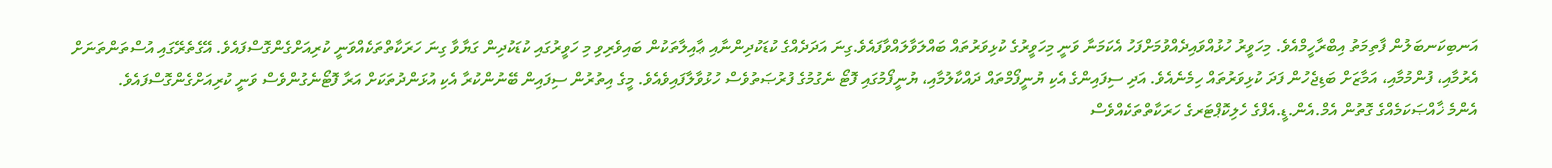އަނބިކަނބަލުން ފާތިމަތު އިބްރާހީމްއެވެ. މިހަވީރު ހުޅުއްވައިދެއްވުމަށްފަހު އެކަމަނާ ވަނީ މިހަވީރުގެ ކުޅިވަރުތައް ބައްލަވާލައްވާފައެވެ.ގިނަ އަދަދެއްގެ ކުޑަކުދިންނާއި ޢާއިލާތަކުން ބައިވެރިވި މި ހަވީރުގައި ކުޑަކުދިން ގަޔާވާ ގިނަ ހަރަކާތްތަކެއްވަނީ ކުރިއަށްގެންގޮސްފައެވެ. އޭގެތެރޭގައި އުސްތަންތަނަށް އެރުމާއި، ފުންމުމާއި، އަމާޒަށް ބަޑިޖެހުން ފަދަ ކުޅިވަރުތައް ހިމެނެއެވެ. އަދި ސިފައިންގެ އެކި ޔުނީފޯމްތައް ދައްކާލުމާއި، ޔުނީފޯމުގައި ފޮޓޯ ނެގުމުގެ ފުރުޞަތުވެސް ހުޅުވާލާފައިވެއެވެ. މީގެ އިތުރުން ސިފައިން ބޭނުންކުރާ އެކި އުޅަންދުތަކަށް އަރާ ފޮޓޯނެގުންވެސް ވަނީ ކުރިއަށްގެންގޮސްފައެވެ.
އެންމެ ޚާއްޞަކަމެއްގެ ގޮތުން އެމް.އެން.ޑީ.އެފްގެ ހެލިކޮޕްޓަރގެ ހަރަކާތްތަކެއްވެސް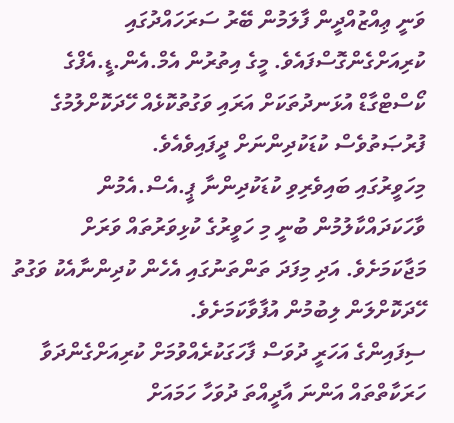ވަނީ ޢިއްޒުއްދީން ފާލަމުން ބޭރު ސަރަހައްދުގައި ކުރިއަށްގެންގޮސްފައެވެ. މީގެ އިތުރުން އެމް.އެން.ޑީ.އެފްގެ ކޯސްޓްގާޑް އުޅަނދުތަކަށް އަރައި ވަގުތުކޮޅެއް ހޭދަކޮށްލުމުގެ ފުރުޞަތުވެސް ކުޑަކުދިންނަށް ދީފައިވެއެވެ.
މިހަވީރުގައި ބައިވެރިވި ކުޑަކުދިންނާ ޕީ.އެސް.އެމުން ވާހަކަދައްކާލުމުން ބުނީ މި ހަވީރުގެ ކުޅިވަރުތައް ވަރަށް މަޖާކަމަށެވެ. އަދި މިފަދަ ތަންތަނުގައި އެހެން ކުދިންނާއެކު ވަގުތު ހޭދަކޮށްލަން ލިބުމުން އުފާވާކަމަށެވެ.
ސިފައިންގެ އަހަރީ ދުވަސް ފާހަގަކުރެއްވުމަށް ކުރިއަށްގެންދަވާ ހަރަކާތްތައް އަންނަ އާދީއްތަ ދުވަހާ ހަމައަށް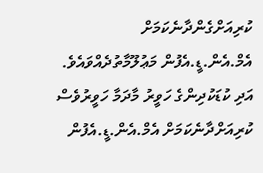ކުރިއަށްގެންދާނެކަމަށް އެމް.އެން.ޑީ.އެފުން މަޢުލޫމާތުދެއްވައެވެ. އަދި ކުޑަކުދިންގެ ހަވީރު މާދަމާ ހަވީރުވެސް ކުރިއަށްދާނެކަމަށް އެމް.އެން.ޑީ.އެފުން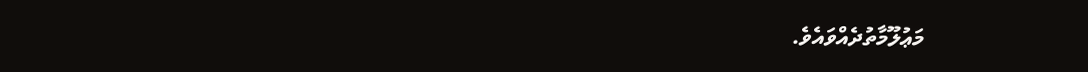މަޢުލޫމާތުދެއްވައެވެ.